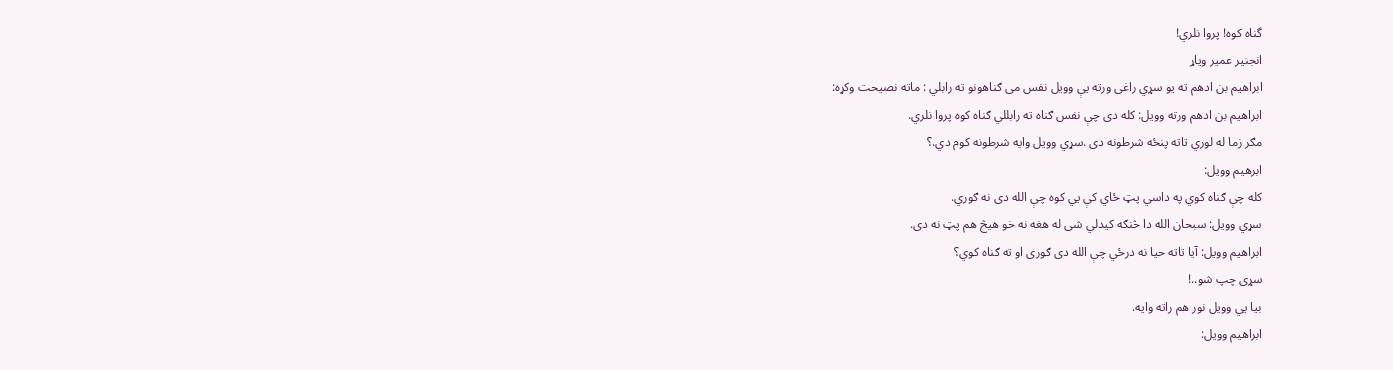گناه کوه! پروا نلري!
انجنير عمير وياړ
ابراهيم بن ادهم ته يو سړي راغی ورته يې وويل نفس می ګناهونو ته رابلي : ماته نصيحت وکړه:
ابراهيم بن ادهم ورته وويل: کله دی چې نفس ګناه ته رابللي ګناه کوه پروا نلري.
مګر زما له لوري تاته پنځه شرطونه دی .سړي وویل وایه شرطونه کوم دي.؟
ابرهيم وويل:
کله چې ګناه کوي په داسي پټ ځاي کې يي کوه چې الله دی نه ګوري.
سړي وويل: سبحان الله دا څنګه کيدلي شی له هغه نه خو هيڅ هم پټ نه دی.
ابراهيم وويل: آیا تاته حيا نه درځي چې الله دی ګوری او ته ګناه کوي؟
سړی چپ شو..!
بيا يي وويل نور هم راته وایه.
ابراهيم وويل: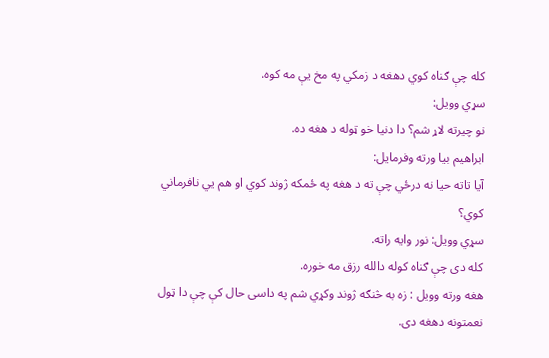کله چې ګناه کوي دهغه د زمکي په مخ يې مه کوه.
سړي وويل:
نو چيرته لاړ شم؟ دا دنيا خو ټوله د هغه ده.
ابراهيم بيا ورته وفرمايل:
آيا تاته حيا نه درځي چې ته د هغه په ځمکه ژوند کوي او هم يي نافرماني کوي؟
سړي وويل: نور وايه راته.
کله دی چې ګناه کوله دالله رزق مه خوره.
هغه ورته وويل : زه به څنګه ژوند وکړي شم په داسی حال کې چې دا ټول نعمتونه دهغه دی.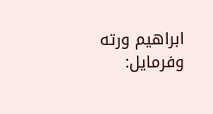ابراهيم ورته وفرمايل: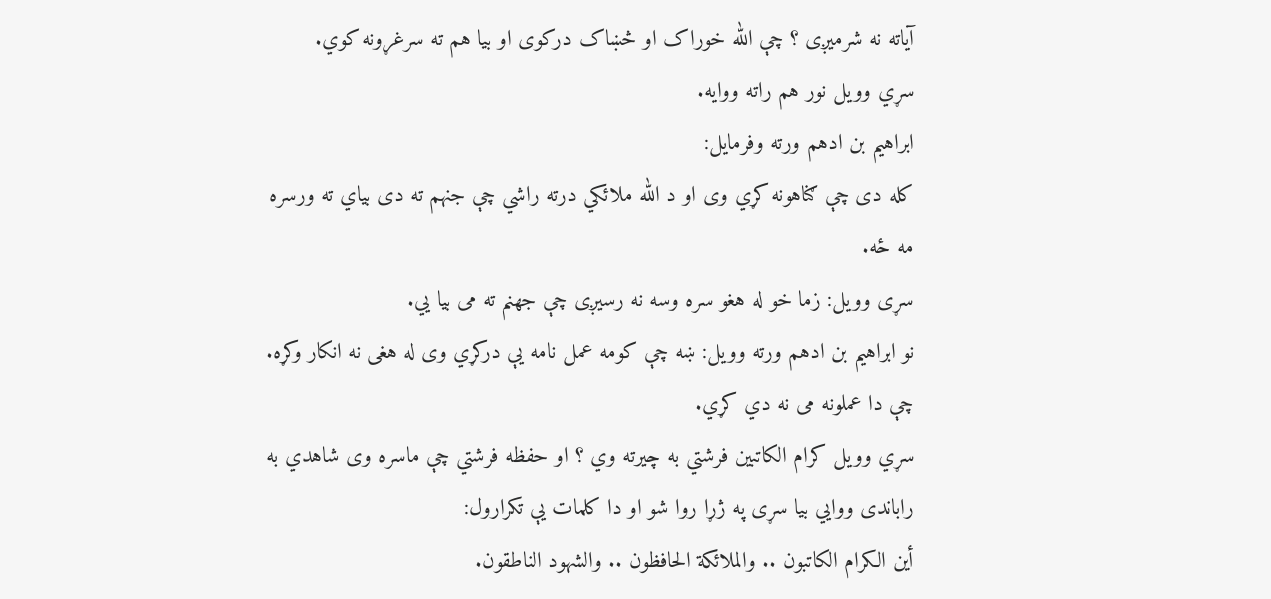آياته نه شرميږی ؟ چې الله خوراک او څښاک درکوی او بيا هم ته سرغړونه کوي.
سړي وویل نور هم راته ووایه.
ابراهيم بن ادهم ورته وفرمايل:
کله دی چې ګناهونه کړي وی او د الله ملائکي درته راشي چې جنهم ته دی بياي ته ورسره مه ځه.
سړی وویل: زما خو له هغو سره وسه نه رسيږی چې جهنم ته می بيا يي.
نو ابراهيم بن ادهم ورته وويل: ښه چې کومه عمل نامه يې درکړي وی له هغی نه انکار وکړه. چې دا عملونه می نه دي کړي.
سړي وويل کرام الکاتبين فرشتي به چيرته وي ؟ او حفظه فرشتي چې ماسره وی شاهدي به راباندی ووایي بیا سړی په ژړا روا شو او دا کلمات يې تکرارول:
أين الكرام الكاتبون .. والملائكة الحافظون .. والشهود الناطقون.